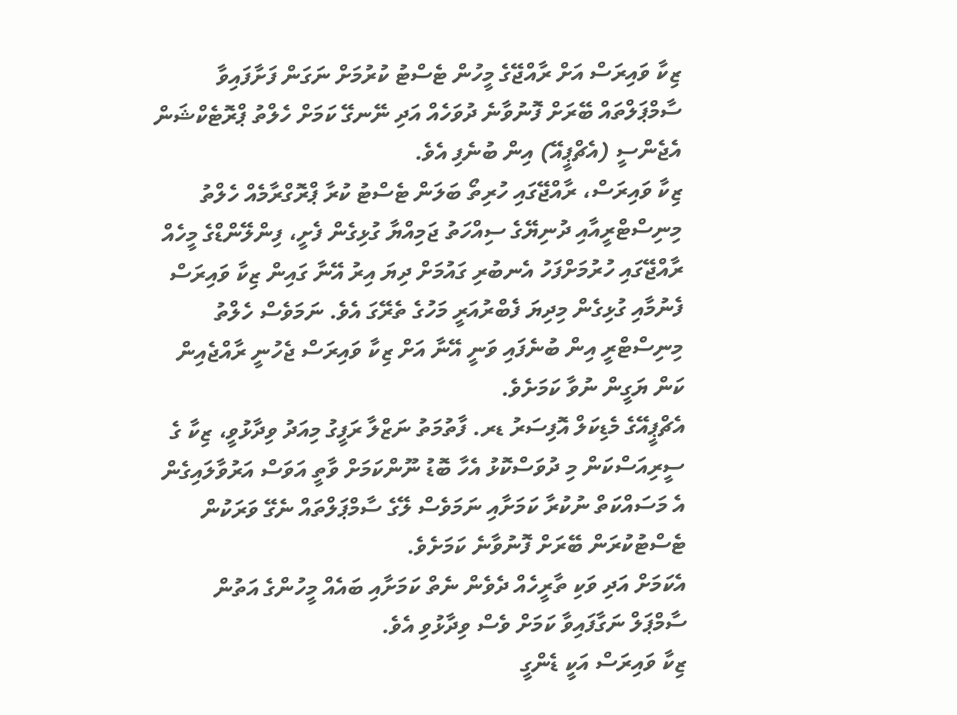ޒިކާ ވައިރަސް އަށް ރާއްޖޭގެ މީހުން ޓެސްޓު ކުރުމަށް ނަގަން ފަށާފައިވާ ސާމްޕަލްތައް ބޭރަށް ފޮނުވާނެ ދުވަހެއް އަދި ނޭނގޭ ކަމަށް ހެލްތު ޕްރޮޓެކްޝަން އެޖެންސީ (އެޗްޕީއޭ) އިން ބުނެފި އެވެ.
ޒިކާ ވައިރަސް، ރާއްޖޭގައި ހުރިތޯ ބަލަން ޓެސްޓު ކުރާ ޕްރޮގްރާމެއް ހެލްތު މިނިސްޓްރީއާއި ދުނިޔޭގެ ސިއްހަތު ޖަމިއްޔާ ގުޅިގެން ފެށީ، ފިންލޭންޑްގެ މީހެއް ރާއްޖޭގައި ހުރުމަށްފަހު އެނބުރި ގައުމަށް ދިޔަ އިރު އޭނާ ގައިން ޒިކާ ވައިރަސް ފެނުމާއި ގުޅިގެން މިދިޔަ ފެބްރުއަރީ މަހުގެ ތެރޭގަ އެވެ. ނަމަވެސް ހެލްތު މިނިސްޓްރީ އިން ބުނެފައި ވަނީ އޭނާ އަށް ޒިކާ ވައިރަސް ޖެހުނީ ރާއްޖެއިން ކަން ޔަގީން ނުވާ ކަމަށެވެ.
އެޗްޕީއޭގެ މެޑިކަލް އޮފިސަރު ޑރ. ފާތުމަތު ނަޒްލާ ރަފީގު މިއަދު ވިދާޅުވީ، ޒިކާ ގެ ސީރިއަސްކަން މި ދުވަސްކޮޅު އެހާ ބޮޑު ނޫންކަމަށް ވާތީ އަވަސް އަރުވާލައިގެން އެ މަސައްކަތް ނުކުރާ ކަމަށާއި ނަމަވެސް ލޭގެ ސާމްޕަލްތައް ނެގޭ ވަރަކުން ޓެސްޓުކުރަން ބޭރަށް ފޮނުވާނެ ކަމަށެވެ.
އެކަމަށް އަދި ވަކި ތާރީހެއް ދެވެން ނެތް ކަމަށާއި ބައެއް މީހުންގެ އަތުން ސާމްޕަލް ނަގާފައިވާ ކަމަށް ވެސް ވިދާޅުވި އެވެ.
ޒިކާ ވައިރަސް އަކީ ޑެންގީ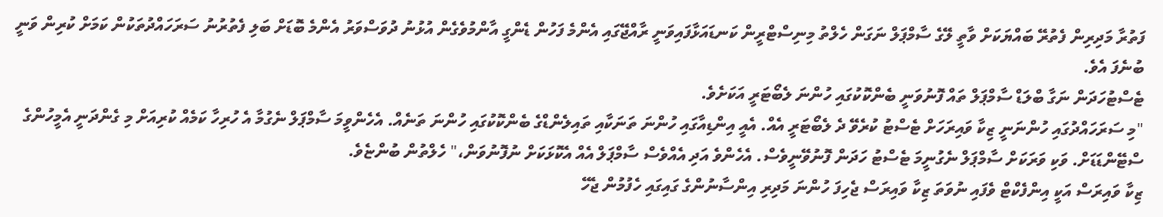ފަތުރާ މަދިރިން ފެތުރޭ ބައްޔަކަށް ވާތީ ލޭގެ ސާމްޕަލް ނަގަން ހެލްތު މިނިސްޓްރީން ކަނޑައަޅާފައިވަނީ ރާއްޖޭގައި އެންމެ ފަހުން ޑެންގީ އާންމުވެގެން އުޅުނު ދުވަސްވަރު އެންމެ ބޮޑަށް ބަލި ފެތުރުނު ސަރަހައްދުތަކުން ކަމަށް ކުރިން ވަނީ ބުނެފަ އެވެ.
ޓެސްޓުހަދަން ނަގާ ބްލަޑް ސާމްޕަލް ތައް ފޮނުވަނީ ބެންކޮކުގައި ހުންނަ ލެބޯޓަރީ އަކަށެވެ.
"މި ސަރަހައްދުގައި ހުންނަނީ ޒިކާ ވައިރަހަށް ޓެސްޓު ކުރެވޭ ދެ ލެބޯޓަރީ އެއް. އެއީ އިންޑިއާގައި ހުންނަ ތަނަކާއި ތައިލެންޑްގެ ބެންކޮކުގައި ހުންނަ ތަނެއް. އެހެންވީމަ ސާމްޕަލް ނެގުމާ އެ ހުރިހާ ކަމެއް ކުރިއަށް މި ގެންދަނީ އެމީހުންގެ ސްޓޭންޑަޑަށް. ވަކި ވަރަކަށް ސާމްޕަލް ނެގުނީމަ ޓެސްޓު ހަދަން ފޮނުވޭނީވެސް. އެހެންވެ އަދި އެއްވެސް ސާމްޕަލް އެއް އެކޮޅަކަށް ނުފޮނުވަން،" ހެލްތުން ބުންޏެވެ.
ޒިކާ ވައިރަސް އަކީ އިންފެކްޓް ވެފައި ނުވަތަ ޒިކާ ވައިރަސް ޖެހިފަ ހުންނަ މަދިރި އިންސާނުންގެ ގައިގައި ހެފުމުން ޖެހޭ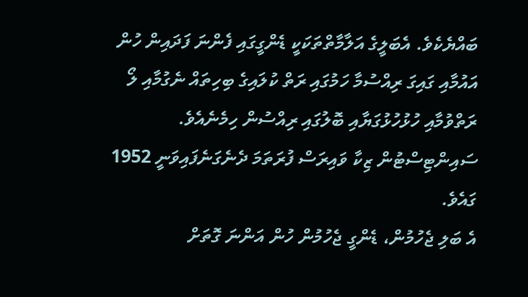ބައްޔެކެވެ. އެބަލީގެ އަލާމާތްތަކަކީ ޑެންގީގައި ފެންނަ ފަދައިން ހުން އައުމާއި ގައިގަ ރިއްސުމާ ހަމުގައި ރަތް ކުލައިގެ ބިހިތައް ނެގުމާއި ލޯ ރަތްވުމާއި ހުޅުހުޅުގަޔާއި ބޮލުގައި ރިއްސުން ހިމެނެއެވެ.
ސައިންޓިސްޓުން ޒިކާ ވައިރަސް ފުރަތަމަ ދެނެގަނެފައިވަނީ 1952 ގައެވެ.
އެ ބަލި ޖެހުމުން، ޑެންގީ ޖެހުމުން ހުން އަންނަ ގޮތަށް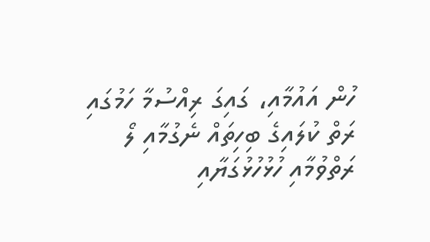ހުން އައުމާއި، ގައިގަ ރިއްސުމާ ހަމުގައި ރަތް ކުލައިގެ ބިހިތައް ނެގުމާއި ލޯ ރަތްވުމާއި ހުޅުހުޅުގަޔާއި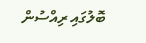ބޮލުގައި ރިއްސުން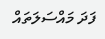ފަދަ މައްސަލަތައް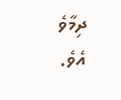ދިމާވެ އެވެ.